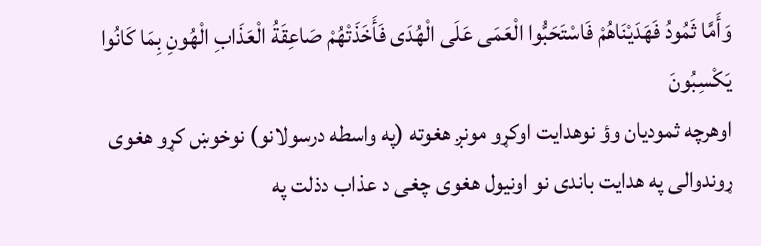وَأَمَّا ثَمُودُ فَهَدَيْنَاهُمْ فَاسْتَحَبُّوا الْعَمَى عَلَى الْهُدَى فَأَخَذَتْهُمْ صَاعِقَةُ الْعَذَابِ الْهُونِ بِمَا كَانُوا يَكْسِبُونَ
اوهرچه ثمودیان وؤ نوهدایت اوکړو مونږ هغوته (په واسطه درسولانو) نوخوښ کړو هغوی ړوندوالی په هدایت باندی نو اونیول هغوی چغی د عذاب دذلت په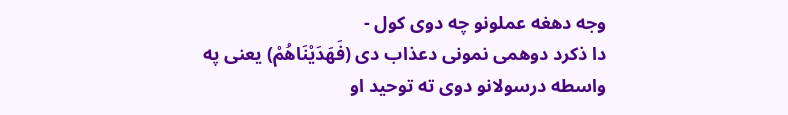وجه دهغه عملونو چه دوی کول -
دا ذکرد دوهمی نمونی دعذاب دی (فَهَدَيْنَاهُمْ) یعنی په واسطه درسولانو دوی ته توحید او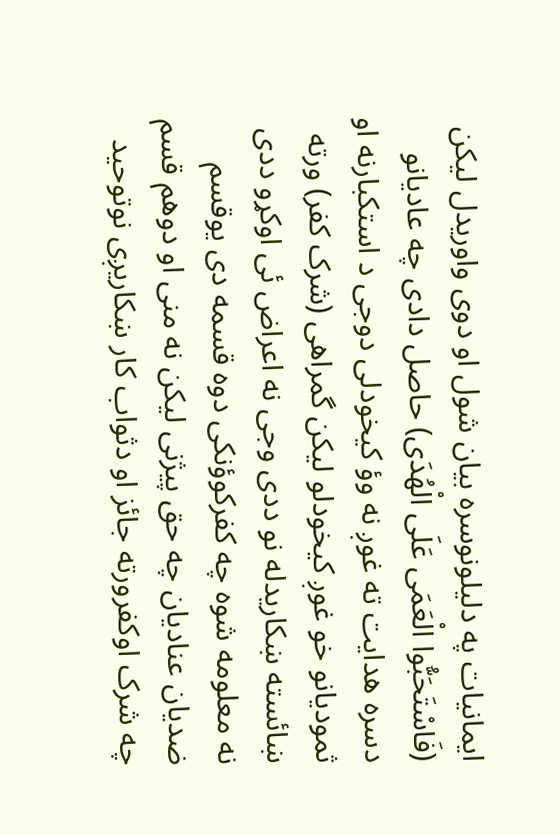ایمانیات په دلیلونوسره بیان شول او دوی واوریدل لیکن (فَاسْتَحَبُّوا الْعَمَى عَلَى الْهُدَى) حاصل دادی چه عادیانو دسره هدایت ته غوږ نه وؤ کیخودلی دوجی د استکبارنه او ثمودیانو خو غوږ کیخودلو لیکن گمراهی (شرک کفر) ورته ښائسته ښکاریدله نو ددی وجی نه اعراض ئی اوکړو ددی نه معلومه شوه چه کفرکوؤنکی دوه قسمه دی یوقسم ضدیان عنادیان چه حق پیژنی لیکن نه منی او دوهم قسم چه شرک اوکفرورته جائز او دثواب کار ښکاریږی نوتوحید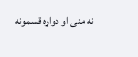نه منی او دواړه قسمونه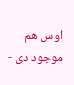اوس هم موجود دی -